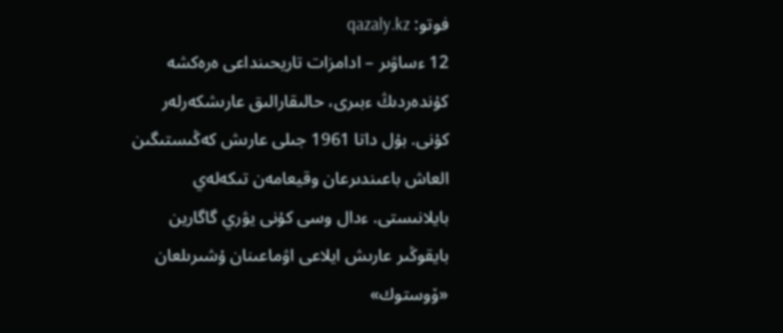فوتو: qazaly.kz
12 ءساۋىر – ادامزات تاريحىنداعى ەرەكشە كۇندەردىڭ ءبىرى، حالىقارالىق عارىشكەرلەر كۇنى. بۇل داتا 1961 جىلى عارىش كەڭىستىگىن العاش باعىندىرعان وقيعامەن تىكەلەي بايلانىستى. ءدال وسى كۇنى يۋري گاگارين بايقوڭىر عارىش ايلاعى اۋماعىنان ۇشىرىلعان «ۆوستوك»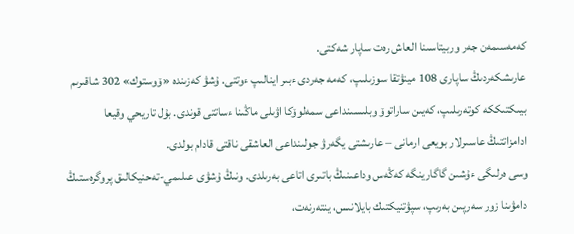كەمەسىمەن جەر وربيتاسىنا العاش رەت ساپار شەكتى.
عارىشكەردىڭ ساپارى 108 مينۋتقا سوزىلىپ، كەمە جەردى ءبىر اينالىپ ءوتتى. ۇشۋ كەزىندە «ۆوستوك» 302 شاقىرىم بيىكتىككە كوتەرىلىپ، كەيىن ساراتوۆ وبلىسىنداعى سمەلوۆكا اۋىلى ماڭىنا ءساتتى قوندى. بۇل تاريحي وقيعا ادامزاتتىڭ عاسىرلار بويعى ارمانى – عارىشتى يگەرۋ جولىنداعى العاشقى ناقتى قادام بولدى.
وسى ەرلىگى ءۇشىن گاگارينگە كەڭەس وداعىنىڭ باتىرى اتاعى بەرىلدى. ونىڭ ۇشۋى عىلىمي-تەحنيكالىق پروگرەستىڭ دامۋىنا زور سەرپىن بەرىپ، سپۋتنيكتىك بايلانىس، ينتەرنەت،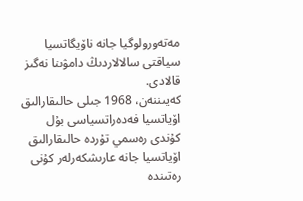مەتەورولوگيا جانە ناۆيگاتسيا سياقتى سالالاردىڭ دامۋىنا نەگىز قالادى.
كەيىننەن، 1968 جىلى حالىقارالىق اۆياتسيا فەدەراتسياسى بۇل كۇندى رەسمي تۇردە حالىقارالىق اۆياتسيا جانە عارىشكەرلەر كۇنى رەتىندە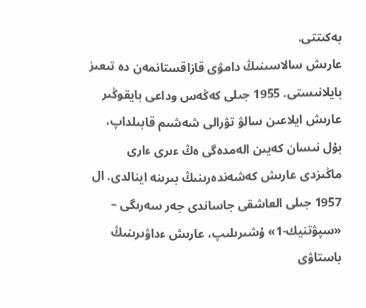بەكىتتى.
عارىش سالاسىنىڭ دامۋى قازاقستانمەن دە تىعىز بايلانىستى. 1955 جىلى كەڭەس وداعى بايقوڭىر عارىش ايلاعىن سالۋ تۋرالى شەشىم قابىلداپ، بۇل نىسان كەيىن الەمدەگى ەڭ ءىرى ءارى ماڭىزدى عارىش كەشەندەرىنىڭ بىرىنە اينالدى. ال 1957 جىلى العاشقى جاساندى جەر سەرىگى – «سپۋتنيك-1» ۇشىرىلىپ، عارىش ءداۋىرىنىڭ باستاۋى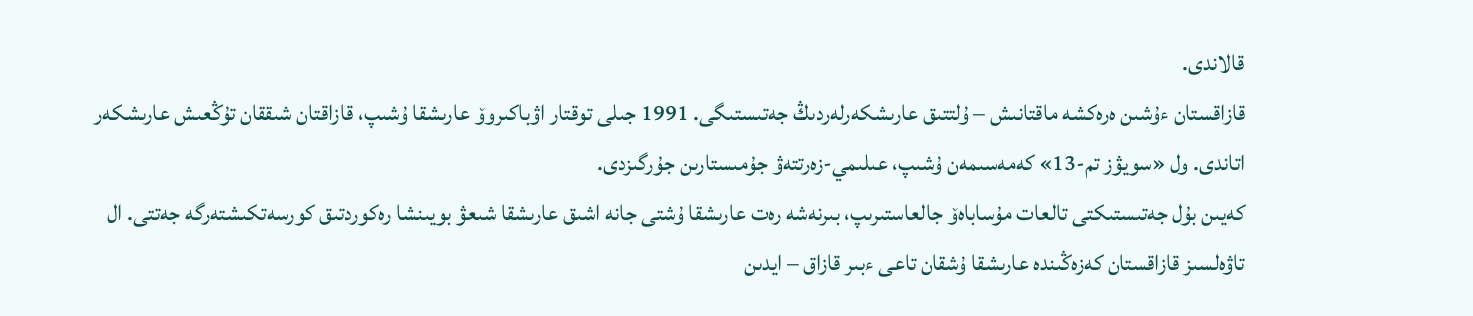قالاندى.
قازاقستان ءۇشىن ەرەكشە ماقتانىش – ۇلتتىق عارىشكەرلەردىڭ جەتىستىگى. 1991 جىلى توقتار اۋباكىروۆ عارىشقا ۇشىپ، قازاقتان شىققان تۇڭعىش عارىشكەر اتاندى. ول «سويۋز تم-13» كەمەسىمەن ۇشىپ، عىلىمي-زەرتتەۋ جۇمىستارىن جۇرگىزدى.
كەيىن بۇل جەتىستىكتى تالعات مۇساباەۆ جالعاستىرىپ، بىرنەشە رەت عارىشقا ۇشتى جانە اشىق عارىشقا شىعۋ بويىنشا رەكوردتىق كورسەتكىشتەرگە جەتتى. ال تاۋەلسىز قازاقستان كەزەڭىندە عارىشقا ۇشقان تاعى ءبىر قازاق – ايدىن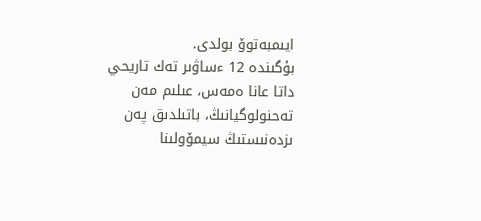ايىمبەتوۆ بولدى.
بۇگىندە 12 ءساۋىر تەك تاريحي داتا عانا ەمەس، عىلىم مەن تەحنولوگيانىڭ، باتىلدىق پەن ىزدەنىستىڭ سيمۆولىنا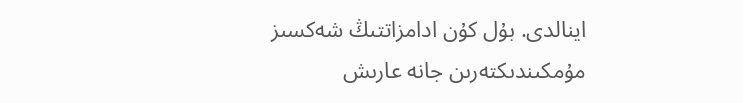اينالدى. بۇل كۇن ادامزاتتىڭ شەكسىز مۇمكىندىكتەرىن جانە عارىش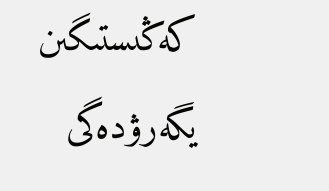كەڭىستىگىن يگەرۋدەگى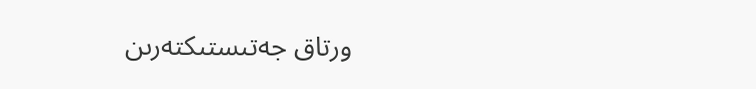ورتاق جەتىستىكتەرىن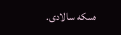ەسكە سالادى.